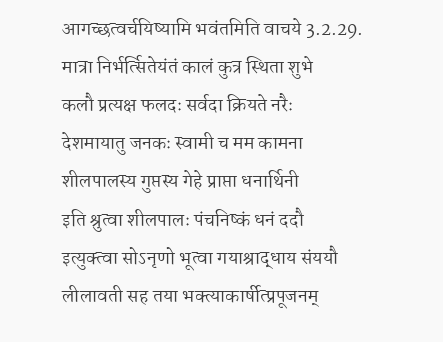आगच्छत्वर्चयिष्यामि भवंतमिति वाचये 3.2.29.
मात्रा निर्भर्त्सितेयंतं कालं कुत्र स्थिता शुभे
कलौ प्रत्यक्ष फलदः सर्वदा क्रियते नरैः
देशमायातु जनकः स्वामी च मम कामना
शीलपालस्य गुप्तस्य गेहे प्राप्ता धनार्थिनी
इति श्रुत्वा शीलपालः पंचनिष्कं धनं ददौ
इत्युक्त्वा सोऽनृणो भूत्वा गयाश्राद्धाय संययौ
लीलावती सह तया भक्त्याकार्षीत्प्रपूजनम्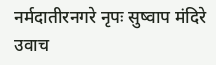नर्मदातीरनगरे नृपः सुष्वाप मंदिरे उवाच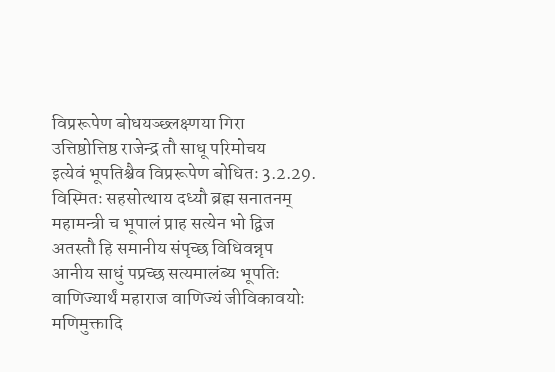विप्ररूपेण बोधयञ्छ्लक्ष्णया गिरा
उत्तिष्ठोत्तिष्ठ राजेन्द्र तौ साधू परिमोचय
इत्येवं भूपतिश्चैव विप्ररूपेण बोधितः 3.2.29.
विस्मितः सहसोत्थाय दध्यौ ब्रह्म सनातनम्
महामन्त्री च भूपालं प्राह सत्येन भो द्विज अतस्तौ हि समानीय संपृच्छ विधिवन्नृप
आनीय साधुं पप्रच्छ सत्यमालंब्य भूपतिः
वाणिज्यार्थं महाराज वाणिज्यं जीविकावयोः
मणिमुक्तादि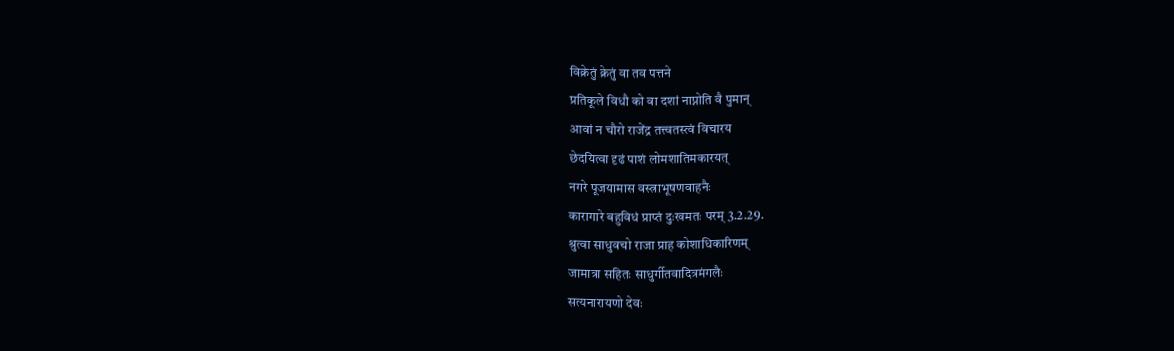विक्रेतुं क्रेतुं वा तव पत्तने
प्रतिकूले विधौ को वा दशां नाप्नोति वै पुमान्
आवां न चौरो राजेंद्र तत्त्वतस्त्वं विचारय
छेदयित्वा दृढं पाशं लोमशातिमकारयत्
नगरे पूजयामास वस्त्राभूषणवाहनैः
कारागारे बहुविधं प्राप्तं दुःखमतः परम् 3.2.29.
श्रुत्वा साधुवचो राजा प्राह कोशाधिकारिणम्
जामात्रा सहितः साधुर्गीतवादित्रमंगलैः
सत्यनारायणो देवः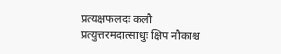प्रत्यक्षफलदः कलौ
प्रत्युत्तरमदात्साधुः क्षिप नौकाश्च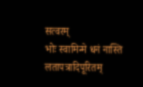सत्वरम्
भोः स्वामिन्मे धनं नास्ति लतापत्रादिपूरितम्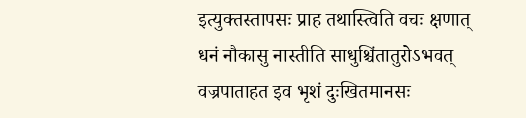इत्युक्तस्तापसः प्राह तथास्त्विति वचः क्षणात्
धनं नौकासु नास्तीति साधुश्चिंतातुरोऽभवत्
वज्रपाताहत इव भृशं दुःखितमानसः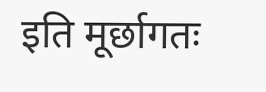इति मूर्छागतः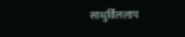साधुर्विललाप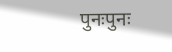पुनःपुनः